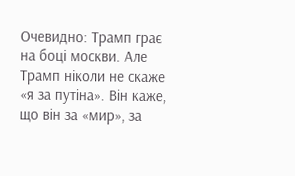Очевидно: Трамп грає на боці москви. Але Трамп ніколи не скаже «я за путіна». Він каже, що він за «мир», за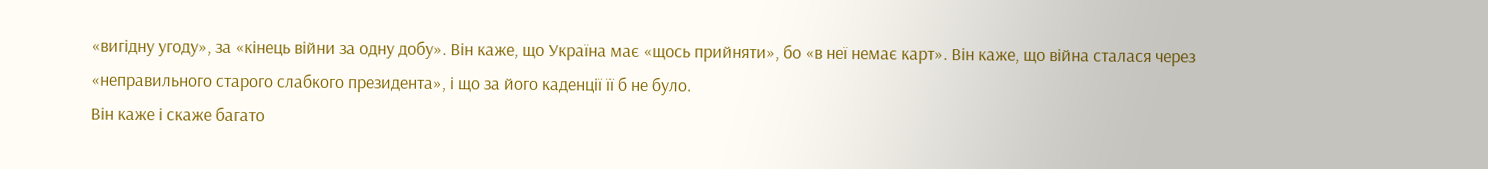«вигідну угоду», за «кінець війни за одну добу». Він каже, що Україна має «щось прийняти», бо «в неї немає карт». Він каже, що війна сталася через «неправильного старого слабкого президента», і що за його каденції її б не було.
Він каже і скаже багато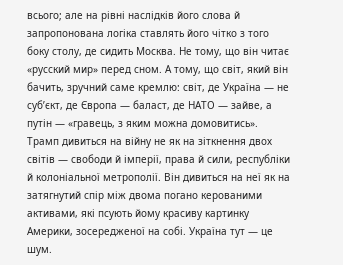всього; але на рівні наслідків його слова й запропонована логіка ставлять його чітко з того боку столу, де сидить Москва. Не тому, що він читає «русский мир» перед сном. А тому, що світ, який він бачить, зручний саме кремлю: світ, де Україна — не суб’єкт, де Європа — баласт, де НАТО — зайве, а путін — «гравець, з яким можна домовитись».
Трамп дивиться на війну не як на зіткнення двох світів — свободи й імперії, права й сили, республіки й колоніальної метрополії. Він дивиться на неї як на затягнутий спір між двома погано керованими активами, які псують йому красиву картинку Америки, зосередженої на собі. Україна тут — це шум.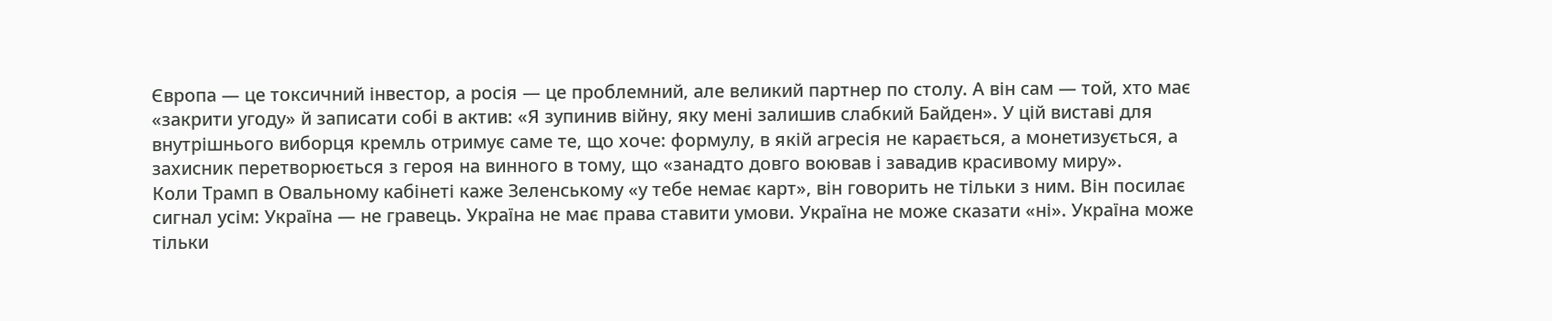Європа — це токсичний інвестор, а росія — це проблемний, але великий партнер по столу. А він сам — той, хто має «закрити угоду» й записати собі в актив: «Я зупинив війну, яку мені залишив слабкий Байден». У цій виставі для внутрішнього виборця кремль отримує саме те, що хоче: формулу, в якій агресія не карається, а монетизується, а захисник перетворюється з героя на винного в тому, що «занадто довго воював і завадив красивому миру».
Коли Трамп в Овальному кабінеті каже Зеленському «у тебе немає карт», він говорить не тільки з ним. Він посилає сигнал усім: Україна — не гравець. Україна не має права ставити умови. Україна не може сказати «ні». Україна може тільки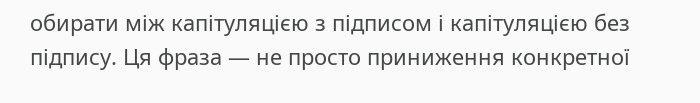обирати між капітуляцією з підписом і капітуляцією без підпису. Ця фраза — не просто приниження конкретної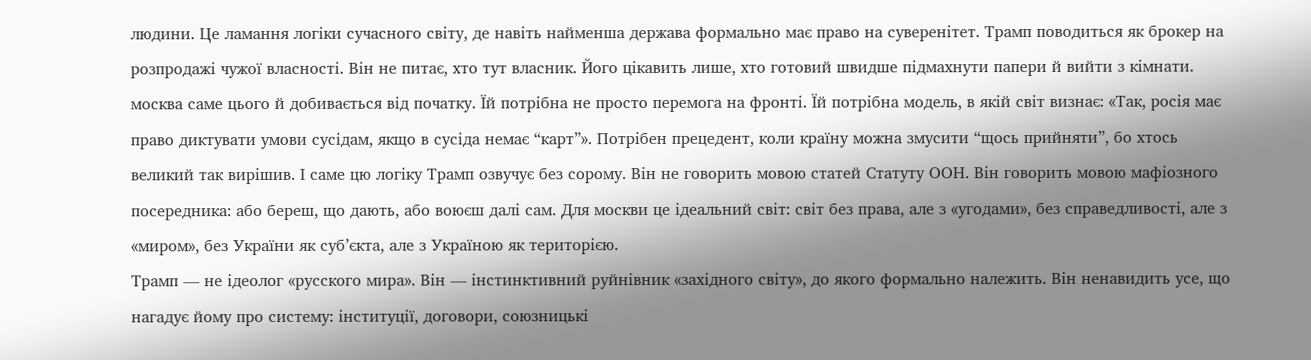людини. Це ламання логіки сучасного світу, де навіть найменша держава формально має право на суверенітет. Трамп поводиться як брокер на розпродажі чужої власності. Він не питає, хто тут власник. Його цікавить лише, хто готовий швидше підмахнути папери й вийти з кімнати.
москва саме цього й добивається від початку. Їй потрібна не просто перемога на фронті. Їй потрібна модель, в якій світ визнає: «Так, росія має право диктувати умови сусідам, якщо в сусіда немає “карт”». Потрібен прецедент, коли країну можна змусити “щось прийняти”, бо хтось великий так вирішив. І саме цю логіку Трамп озвучує без сорому. Він не говорить мовою статей Статуту ООН. Він говорить мовою мафіозного посередника: або береш, що дають, або воюєш далі сам. Для москви це ідеальний світ: світ без права, але з «угодами», без справедливості, але з «миром», без України як суб’єкта, але з Україною як територією.
Трамп — не ідеолог «русского мира». Він — інстинктивний руйнівник «західного світу», до якого формально належить. Він ненавидить усе, що нагадує йому про систему: інституції, договори, союзницькі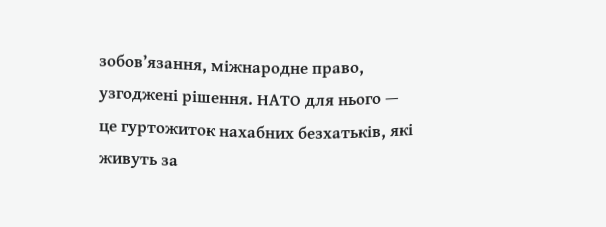зобов’язання, міжнародне право, узгоджені рішення. НАТО для нього — це гуртожиток нахабних безхатьків, які живуть за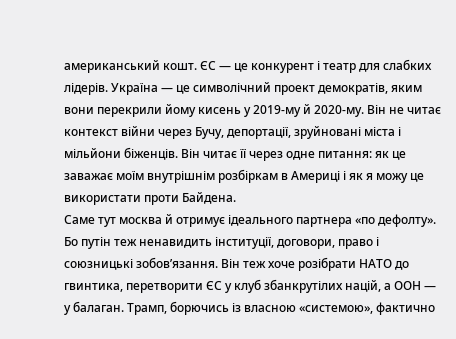американський кошт. ЄС — це конкурент і театр для слабких лідерів. Україна — це символічний проект демократів, яким вони перекрили йому кисень у 2019-му й 2020-му. Він не читає контекст війни через Бучу, депортації, зруйновані міста і мільйони біженців. Він читає її через одне питання: як це заважає моїм внутрішнім розбіркам в Америці і як я можу це використати проти Байдена.
Саме тут москва й отримує ідеального партнера «по дефолту». Бо путін теж ненавидить інституції, договори, право і союзницькі зобов’язання. Він теж хоче розібрати НАТО до гвинтика, перетворити ЄС у клуб збанкрутілих націй, а ООН — у балаган. Трамп, борючись із власною «системою», фактично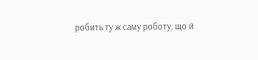робить ту ж саму роботу, що й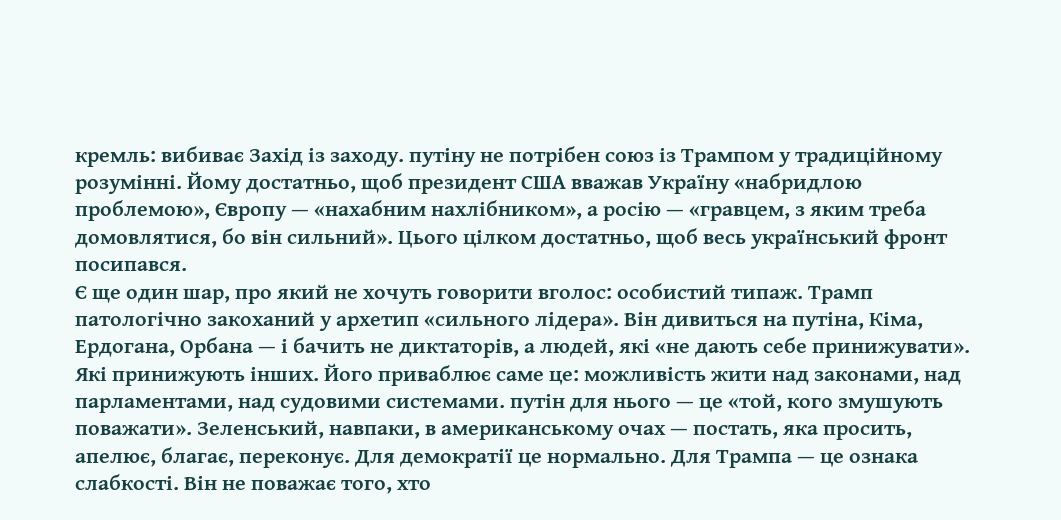кремль: вибиває Захід із заходу. путіну не потрібен союз із Трампом у традиційному розумінні. Йому достатньо, щоб президент США вважав Україну «набридлою проблемою», Європу — «нахабним нахлібником», а росію — «гравцем, з яким треба домовлятися, бо він сильний». Цього цілком достатньо, щоб весь український фронт посипався.
Є ще один шар, про який не хочуть говорити вголос: особистий типаж. Трамп патологічно закоханий у архетип «сильного лідера». Він дивиться на путіна, Кіма, Ердогана, Орбана — і бачить не диктаторів, а людей, які «не дають себе принижувати». Які принижують інших. Його приваблює саме це: можливість жити над законами, над парламентами, над судовими системами. путін для нього — це «той, кого змушують поважати». Зеленський, навпаки, в американському очах — постать, яка просить, апелює, благає, переконує. Для демократії це нормально. Для Трампа — це ознака слабкості. Він не поважає того, хто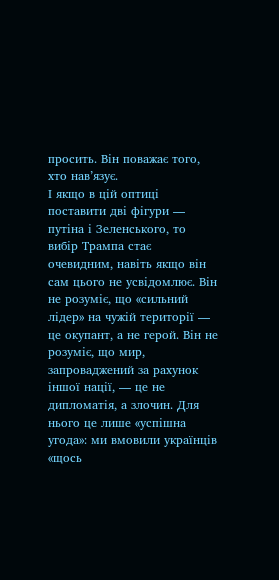просить. Він поважає того, хто нав’язує.
І якщо в цій оптиці поставити дві фігури — путіна і Зеленського, то вибір Трампа стає очевидним, навіть якщо він сам цього не усвідомлює. Він не розуміє, що «сильний лідер» на чужій території — це окупант, а не герой. Він не розуміє, що мир, запроваджений за рахунок іншої нації, — це не дипломатія, а злочин. Для нього це лише «успішна угода»: ми вмовили українців «щось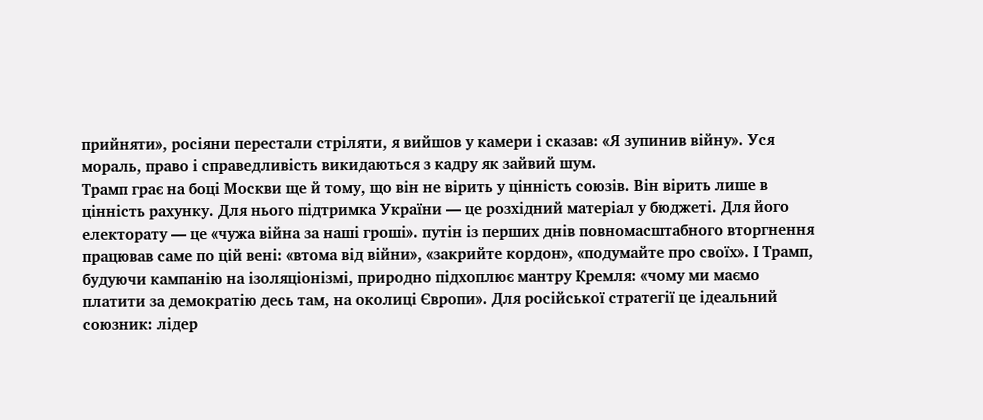прийняти», росіяни перестали стріляти, я вийшов у камери і сказав: «Я зупинив війну». Уся мораль, право і справедливість викидаються з кадру як зайвий шум.
Трамп грає на боці Москви ще й тому, що він не вірить у цінність союзів. Він вірить лише в цінність рахунку. Для нього підтримка України — це розхідний матеріал у бюджеті. Для його електорату — це «чужа війна за наші гроші». путін із перших днів повномасштабного вторгнення працював саме по цій вені: «втома від війни», «закрийте кордон», «подумайте про своїх». І Трамп, будуючи кампанію на ізоляціонізмі, природно підхоплює мантру Кремля: «чому ми маємо платити за демократію десь там, на околиці Європи». Для російської стратегії це ідеальний союзник: лідер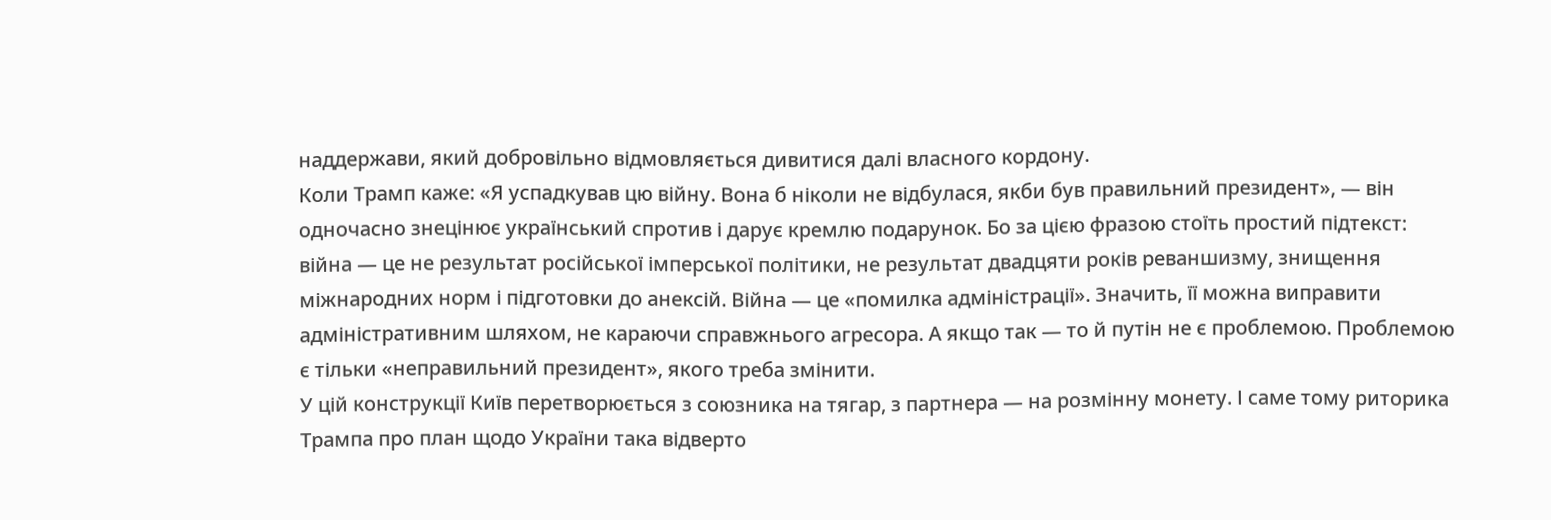наддержави, який добровільно відмовляється дивитися далі власного кордону.
Коли Трамп каже: «Я успадкував цю війну. Вона б ніколи не відбулася, якби був правильний президент», — він одночасно знецінює український спротив і дарує кремлю подарунок. Бо за цією фразою стоїть простий підтекст: війна — це не результат російської імперської політики, не результат двадцяти років реваншизму, знищення міжнародних норм і підготовки до анексій. Війна — це «помилка адміністрації». Значить, її можна виправити адміністративним шляхом, не караючи справжнього агресора. А якщо так — то й путін не є проблемою. Проблемою є тільки «неправильний президент», якого треба змінити.
У цій конструкції Київ перетворюється з союзника на тягар, з партнера — на розмінну монету. І саме тому риторика Трампа про план щодо України така відверто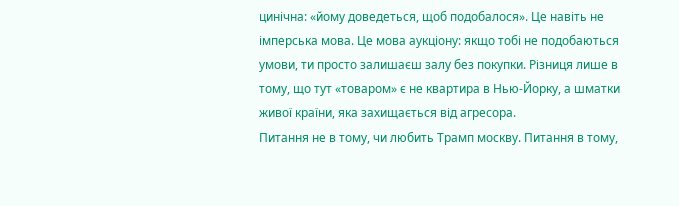цинічна: «йому доведеться, щоб подобалося». Це навіть не імперська мова. Це мова аукціону: якщо тобі не подобаються умови, ти просто залишаєш залу без покупки. Різниця лише в тому, що тут «товаром» є не квартира в Нью-Йорку, а шматки живої країни, яка захищається від агресора.
Питання не в тому, чи любить Трамп москву. Питання в тому,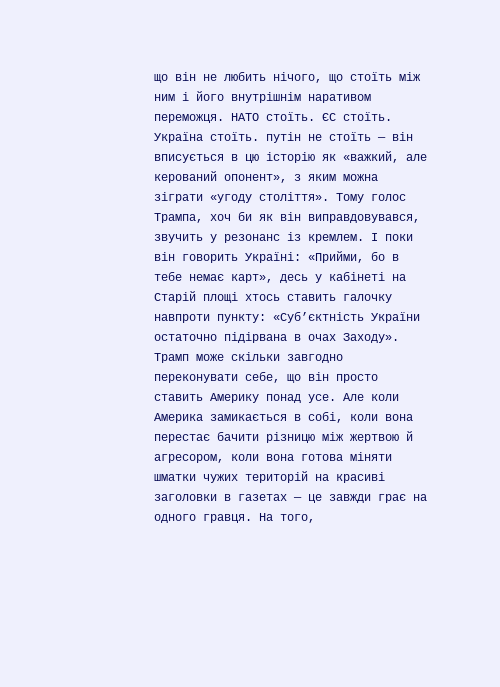що він не любить нічого, що стоїть між ним і його внутрішнім наративом переможця. НАТО стоїть. ЄС стоїть. Україна стоїть. путін не стоїть — він вписується в цю історію як «важкий, але керований опонент», з яким можна зіграти «угоду століття». Тому голос Трампа, хоч би як він виправдовувався, звучить у резонанс із кремлем. І поки він говорить Україні: «Прийми, бо в тебе немає карт», десь у кабінеті на Старій площі хтось ставить галочку навпроти пункту: «Суб’єктність України остаточно підірвана в очах Заходу».
Трамп може скільки завгодно переконувати себе, що він просто ставить Америку понад усе. Але коли Америка замикається в собі, коли вона перестає бачити різницю між жертвою й агресором, коли вона готова міняти шматки чужих територій на красиві заголовки в газетах — це завжди грає на одного гравця. На того,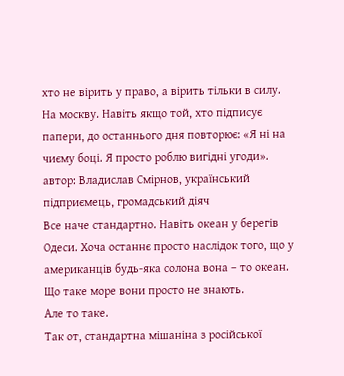хто не вірить у право, а вірить тільки в силу. На москву. Навіть якщо той, хто підписує папери, до останнього дня повторює: «Я ні на чиєму боці. Я просто роблю вигідні угоди».
автор: Владислав Смірнов, український підприємець, громадський діяч
Все наче стандартно. Навіть океан у берегів Одеси. Хоча останнє просто наслідок того, що у американців будь-яка солона вона – то океан. Що таке море вони просто не знають.
Але то таке.
Так от, стандартна мішаніна з російської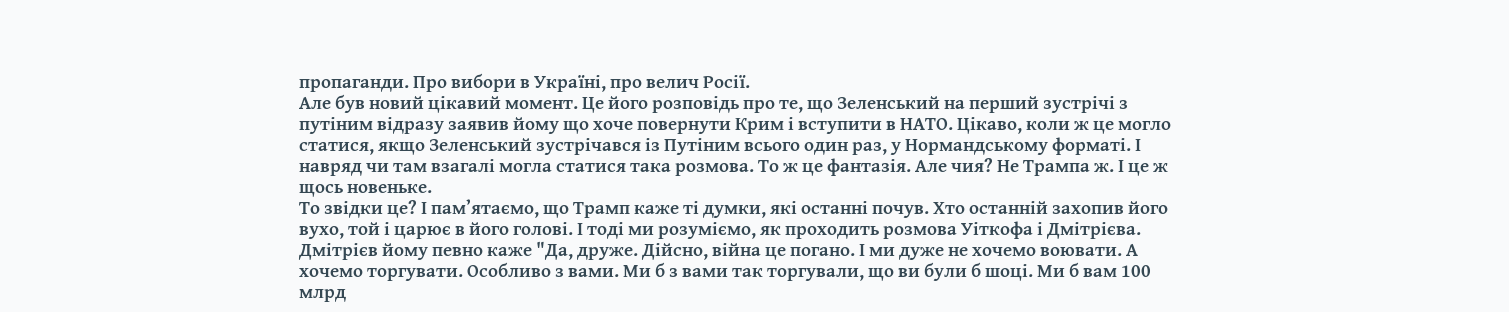пропаганди. Про вибори в Україні, про велич Росії.
Але був новий цікавий момент. Це його розповідь про те, що Зеленський на перший зустрічі з путіним відразу заявив йому що хоче повернути Крим і вступити в НАТО. Цікаво, коли ж це могло статися, якщо Зеленський зустрічався із Путіним всього один раз, у Нормандському форматі. І навряд чи там взагалі могла статися така розмова. То ж це фантазія. Але чия? Не Трампа ж. І це ж щось новеньке.
То звідки це? І пам’ятаємо, що Трамп каже ті думки, які останні почув. Хто останній захопив його вухо, той і царює в його голові. І тоді ми розуміємо, як проходить розмова Уіткофа і Дмітрієва. Дмітрієв йому певно каже "Да, друже. Дійсно, війна це погано. І ми дуже не хочемо воювати. А хочемо торгувати. Особливо з вами. Ми б з вами так торгували, що ви були б шоці. Ми б вам 100 млрд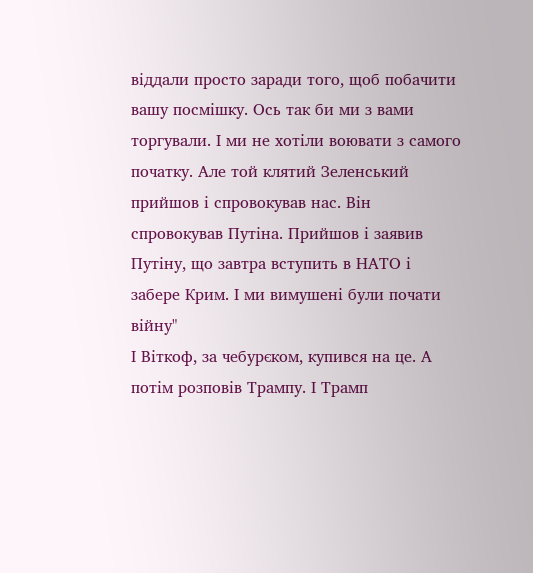віддали просто заради того, щоб побачити вашу посмішку. Ось так би ми з вами торгували. І ми не хотіли воювати з самого початку. Але той клятий Зеленський прийшов і спровокував нас. Він спровокував Путіна. Прийшов і заявив Путіну, що завтра вступить в НАТО і забере Крим. І ми вимушені були почати війну"
І Віткоф, за чебурєком, купився на це. А потім розповів Трампу. І Трамп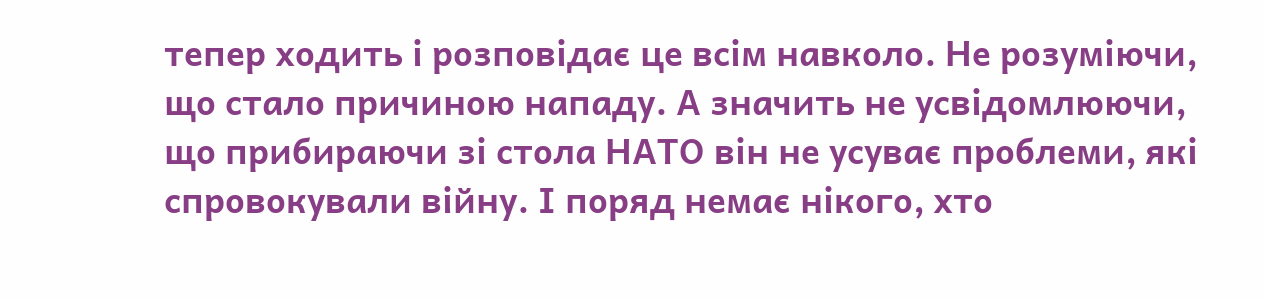тепер ходить і розповідає це всім навколо. Не розуміючи, що стало причиною нападу. А значить не усвідомлюючи, що прибираючи зі стола НАТО він не усуває проблеми, які спровокували війну. І поряд немає нікого, хто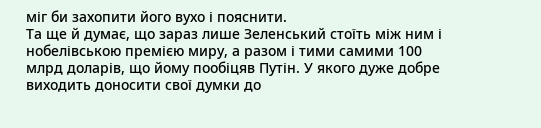міг би захопити його вухо і пояснити.
Та ще й думає, що зараз лише Зеленський стоїть між ним і нобелівською премією миру, а разом і тими самими 100 млрд доларів, що йому пообіцяв Путін. У якого дуже добре виходить доносити свої думки до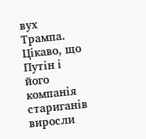вух Трампа.
Цікаво, що Путін і його компанія стариганів виросли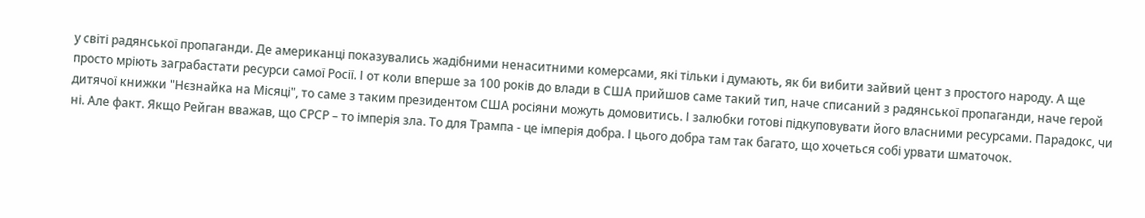у світі радянської пропаганди. Де американці показувались жадібними ненаситними комерсами, які тільки і думають, як би вибити зайвий цент з простого народу. А ще просто мріють заграбастати ресурси самої Росії. І от коли вперше за 100 років до влади в США прийшов саме такий тип, наче списаний з радянської пропаганди, наче герой дитячої книжки "Нєзнайка на Місяці", то саме з таким президентом США росіяни можуть домовитись. І залюбки готові підкуповувати його власними ресурсами. Парадокс, чи ні. Але факт. Якщо Рейган вважав, що СРСР – то імперія зла. То для Трампа - це імперія добра. І цього добра там так багато, що хочеться собі урвати шматочок.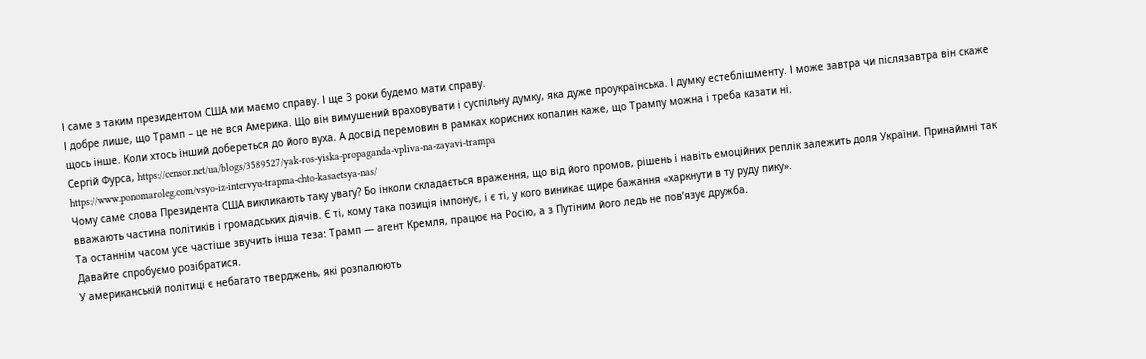І саме з таким президентом США ми маємо справу. І ще 3 роки будемо мати справу.
І добре лише, що Трамп – це не вся Америка. Що він вимушений враховувати і суспільну думку, яка дуже проукраїнська. І думку естеблішменту. І може завтра чи післязавтра він скаже щось інше. Коли хтось інший добереться до його вуха. А досвід перемовин в рамках корисних копалин каже, що Трампу можна і треба казати ні.
Сергій Фурса, https://censor.net/ua/blogs/3589527/yak-ros-yiska-propaganda-vpliva-na-zayavi-trampa
https://www.ponomaroleg.com/vsyo-iz-intervyu-trapma-chto-kasaetsya-nas/
Чому саме слова Президента США викликають таку увагу? Бо інколи складається враження, що від його промов, рішень і навіть емоційних реплік залежить доля України. Принаймні так вважають частина політиків і громадських діячів. Є ті, кому така позиція імпонує, і є ті, у кого виникає щире бажання «харкнути в ту руду пику».
Та останнім часом усе частіше звучить інша теза: Трамп — агент Кремля, працює на Росію, а з Путіним його ледь не пов’язує дружба.
Давайте спробуємо розібратися.
У американській політиці є небагато тверджень, які розпалюють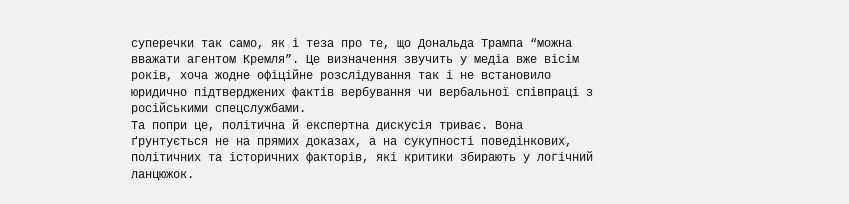суперечки так само, як і теза про те, що Дональда Трампа “можна вважати агентом Кремля”. Це визначення звучить у медіа вже вісім років, хоча жодне офіційне розслідування так і не встановило юридично підтверджених фактів вербування чи вербальної співпраці з російськими спецслужбами.
Та попри це, політична й експертна дискусія триває. Вона ґрунтується не на прямих доказах, а на сукупності поведінкових, політичних та історичних факторів, які критики збирають у логічний ланцюжок.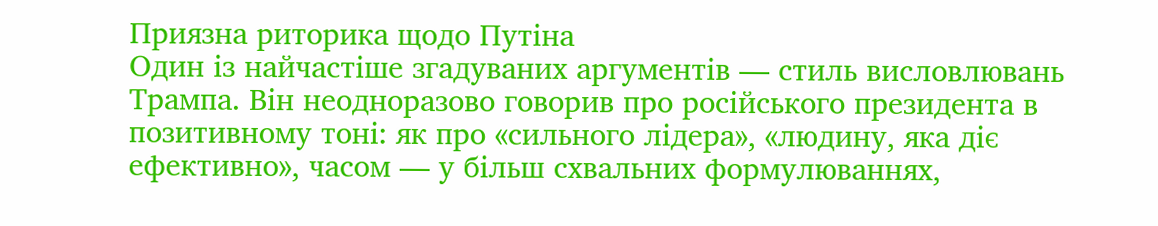Приязна риторика щодо Путіна
Один із найчастіше згадуваних аргументів — стиль висловлювань Трампа. Він неодноразово говорив про російського президента в позитивному тоні: як про «сильного лідера», «людину, яка діє ефективно», часом — у більш схвальних формулюваннях,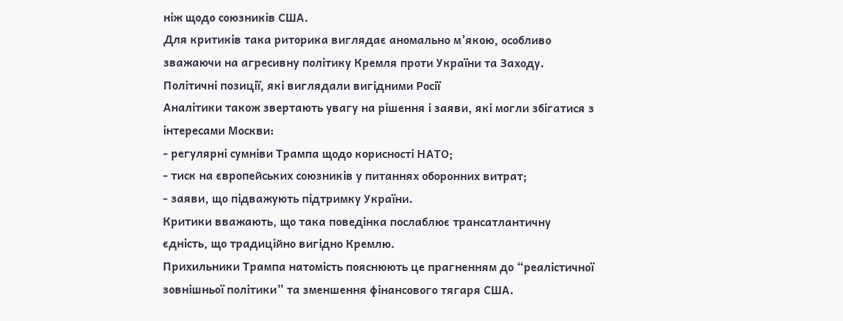ніж щодо союзників США.
Для критиків така риторика виглядає аномально м’якою, особливо зважаючи на агресивну політику Кремля проти України та Заходу.
Політичні позиції, які виглядали вигідними Росії
Аналітики також звертають увагу на рішення і заяви, які могли збігатися з інтересами Москви:
- регулярні сумніви Трампа щодо корисності НАТО;
- тиск на європейських союзників у питаннях оборонних витрат;
- заяви, що підважують підтримку України.
Критики вважають, що така поведінка послаблює трансатлантичну єдність, що традиційно вигідно Кремлю.
Прихильники Трампа натомість пояснюють це прагненням до “реалістичної зовнішньої політики” та зменшення фінансового тягаря США.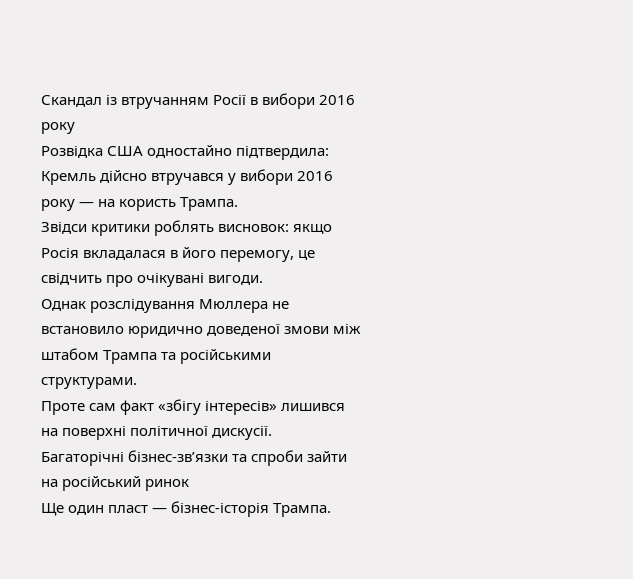Скандал із втручанням Росії в вибори 2016 року
Розвідка США одностайно підтвердила: Кремль дійсно втручався у вибори 2016 року — на користь Трампа.
Звідси критики роблять висновок: якщо Росія вкладалася в його перемогу, це свідчить про очікувані вигоди.
Однак розслідування Мюллера не встановило юридично доведеної змови між штабом Трампа та російськими структурами.
Проте сам факт «збігу інтересів» лишився на поверхні політичної дискусії.
Багаторічні бізнес-зв’язки та спроби зайти на російський ринок
Ще один пласт — бізнес-історія Трампа.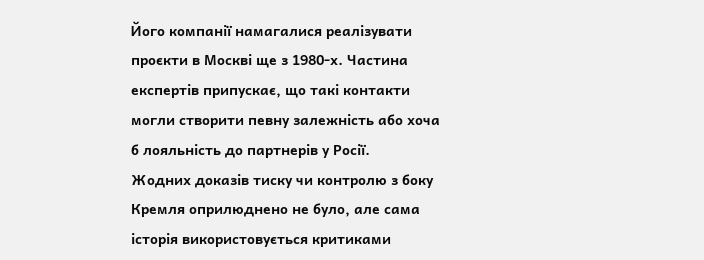Його компанії намагалися реалізувати проєкти в Москві ще з 1980-х. Частина експертів припускає, що такі контакти могли створити певну залежність або хоча б лояльність до партнерів у Росії.
Жодних доказів тиску чи контролю з боку Кремля оприлюднено не було, але сама історія використовується критиками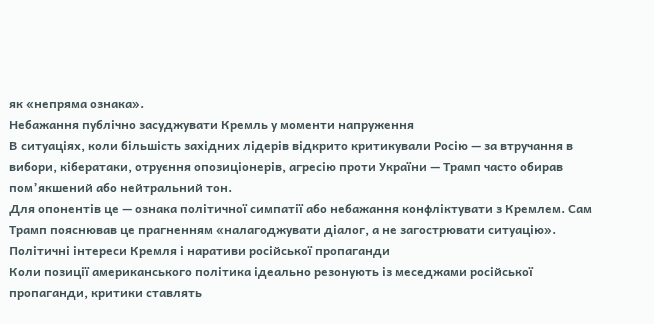як «непряма ознака».
Небажання публічно засуджувати Кремль у моменти напруження
В ситуаціях, коли більшість західних лідерів відкрито критикували Росію — за втручання в вибори, кібератаки, отруєння опозиціонерів, агресію проти України — Трамп часто обирав пом’якшений або нейтральний тон.
Для опонентів це — ознака політичної симпатії або небажання конфліктувати з Кремлем. Сам Трамп пояснював це прагненням «налагоджувати діалог, а не загострювати ситуацію».
Політичні інтереси Кремля і наративи російської пропаганди
Коли позиції американського політика ідеально резонують із меседжами російської пропаганди, критики ставлять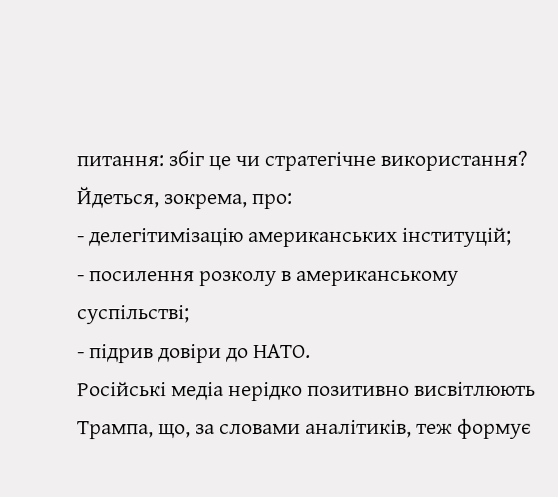питання: збіг це чи стратегічне використання?
Йдеться, зокрема, про:
- делегітимізацію американських інституцій;
- посилення розколу в американському суспільстві;
- підрив довіри до НАТО.
Російські медіа нерідко позитивно висвітлюють Трампа, що, за словами аналітиків, теж формує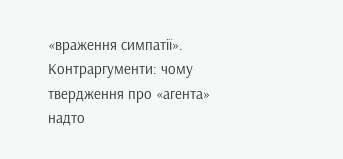«враження симпатії».
Контраргументи: чому твердження про «агента» надто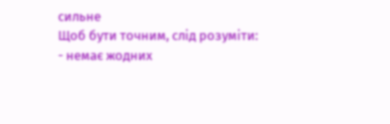сильне
Щоб бути точним, слід розуміти:
- немає жодних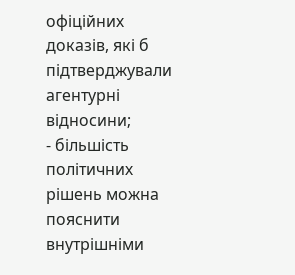офіційних доказів, які б підтверджували агентурні відносини;
- більшість політичних рішень можна пояснити внутрішніми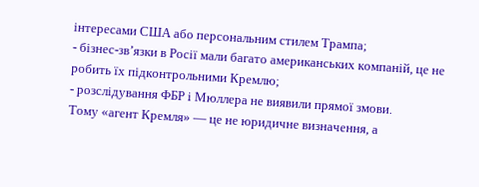інтересами США або персональним стилем Трампа;
- бізнес-зв’язки в Росії мали багато американських компаній, це не робить їх підконтрольними Кремлю;
- розслідування ФБР і Мюллера не виявили прямої змови.
Тому «агент Кремля» — це не юридичне визначення, а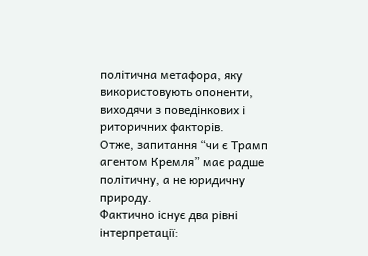політична метафора, яку використовують опоненти, виходячи з поведінкових і риторичних факторів.
Отже, запитання “чи є Трамп агентом Кремля” має радше політичну, а не юридичну природу.
Фактично існує два рівні інтерпретації: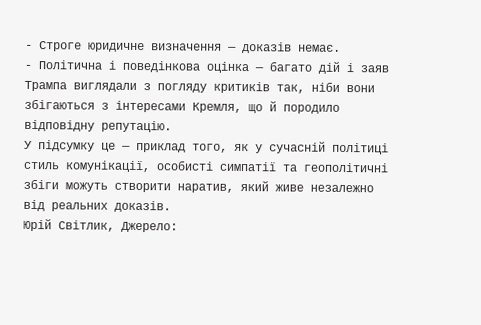- Строге юридичне визначення — доказів немає.
- Політична і поведінкова оцінка — багато дій і заяв Трампа виглядали з погляду критиків так, ніби вони збігаються з інтересами Кремля, що й породило відповідну репутацію.
У підсумку це — приклад того, як у сучасній політиці стиль комунікації, особисті симпатії та геополітичні збіги можуть створити наратив, який живе незалежно від реальних доказів.
Юрій Світлик, Джерело: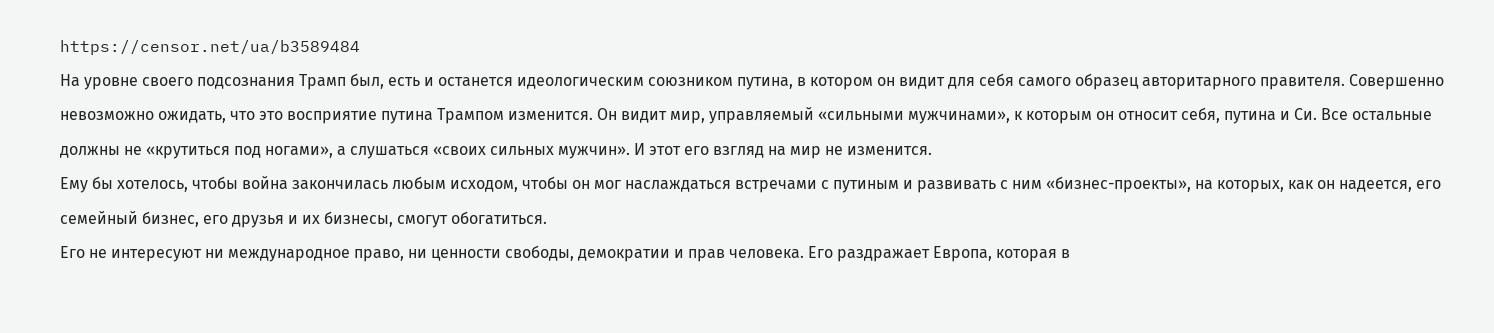https://censor.net/ua/b3589484
На уровне своего подсознания Трамп был, есть и останется идеологическим союзником путина, в котором он видит для себя самого образец авторитарного правителя. Совершенно невозможно ожидать, что это восприятие путина Трампом изменится. Он видит мир, управляемый «сильными мужчинами», к которым он относит себя, путина и Си. Все остальные должны не «крутиться под ногами», а слушаться «своих сильных мужчин». И этот его взгляд на мир не изменится.
Ему бы хотелось, чтобы война закончилась любым исходом, чтобы он мог наслаждаться встречами с путиным и развивать с ним «бизнес-проекты», на которых, как он надеется, его семейный бизнес, его друзья и их бизнесы, смогут обогатиться.
Его не интересуют ни международное право, ни ценности свободы, демократии и прав человека. Его раздражает Европа, которая в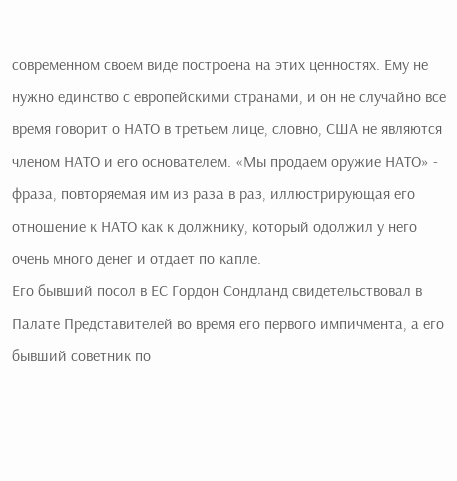современном своем виде построена на этих ценностях. Ему не нужно единство с европейскими странами, и он не случайно все время говорит о НАТО в третьем лице, словно, США не являются членом НАТО и его основателем. «Мы продаем оружие НАТО» - фраза, повторяемая им из раза в раз, иллюстрирующая его отношение к НАТО как к должнику, который одолжил у него очень много денег и отдает по капле.
Его бывший посол в ЕС Гордон Сондланд свидетельствовал в Палате Представителей во время его первого импичмента, а его бывший советник по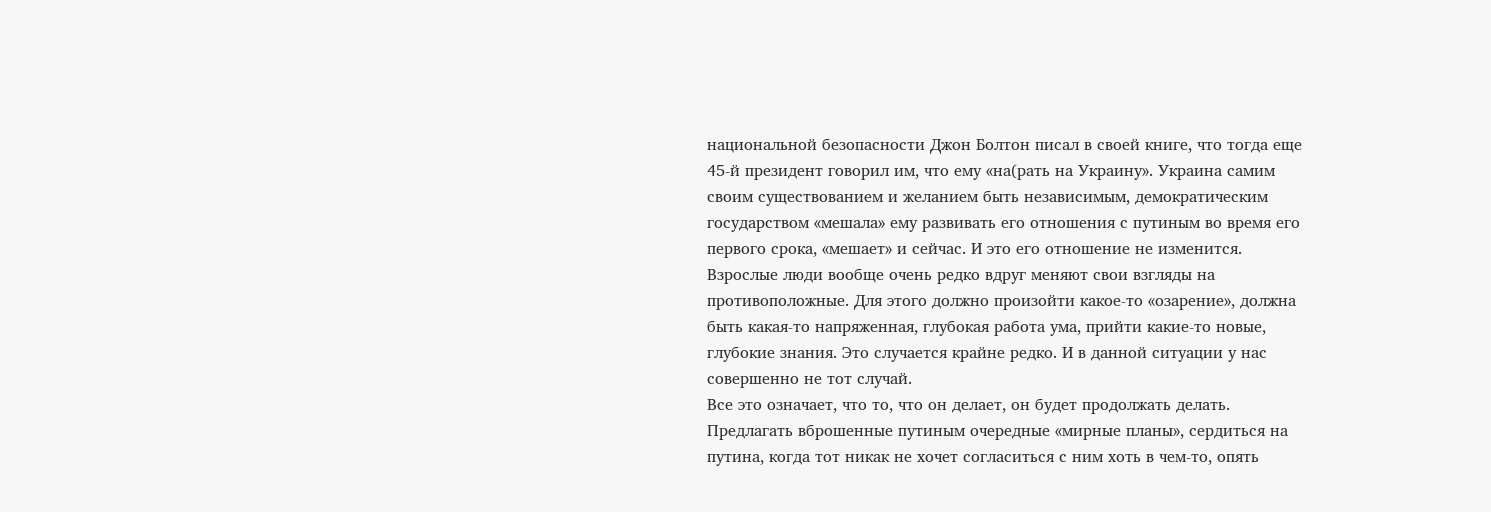национальной безопасности Джон Болтон писал в своей книге, что тогда еще 45-й президент говорил им, что ему «на(рать на Украину». Украина самим своим существованием и желанием быть независимым, демократическим государством «мешала» ему развивать его отношения с путиным во время его первого срока, «мешает» и сейчас. И это его отношение не изменится.
Взрослые люди вообще очень редко вдруг меняют свои взгляды на противоположные. Для этого должно произойти какое-то «озарение», должна быть какая-то напряженная, глубокая работа ума, прийти какие-то новые, глубокие знания. Это случается крайне редко. И в данной ситуации у нас совершенно не тот случай.
Все это означает, что то, что он делает, он будет продолжать делать. Предлагать вброшенные путиным очередные «мирные планы», сердиться на путина, когда тот никак не хочет согласиться с ним хоть в чем-то, опять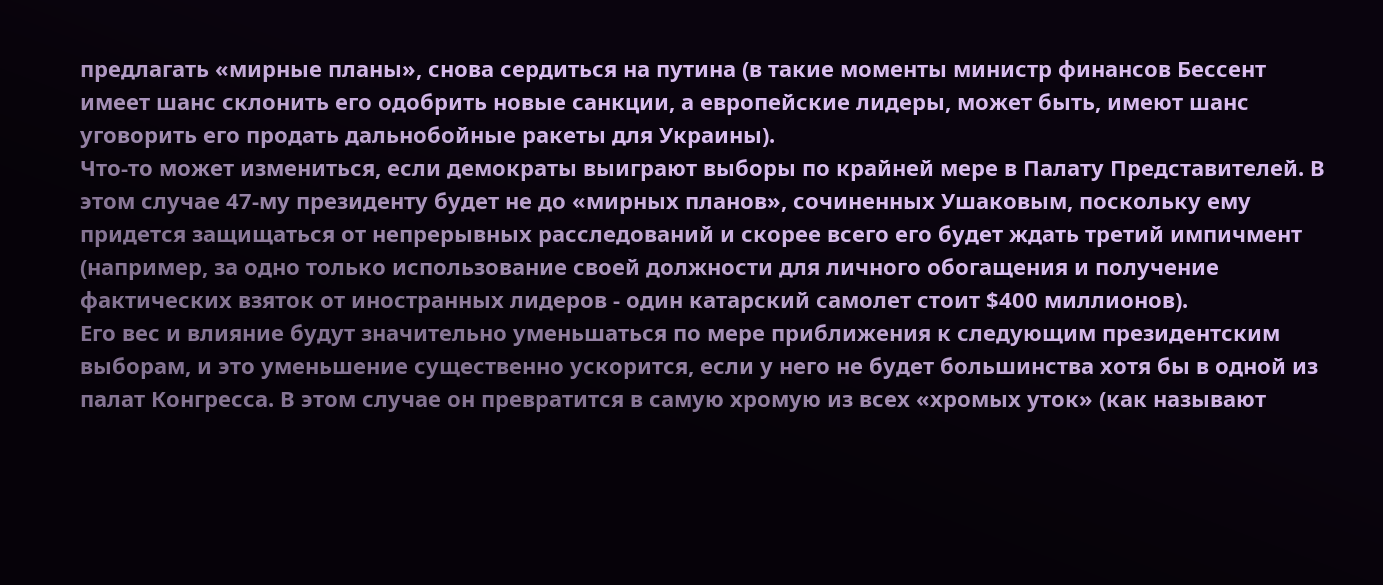предлагать «мирные планы», снова сердиться на путина (в такие моменты министр финансов Бессент имеет шанс склонить его одобрить новые санкции, а европейские лидеры, может быть, имеют шанс уговорить его продать дальнобойные ракеты для Украины).
Что-то может измениться, если демократы выиграют выборы по крайней мере в Палату Представителей. В этом случае 47-му президенту будет не до «мирных планов», сочиненных Ушаковым, поскольку ему придется защищаться от непрерывных расследований и скорее всего его будет ждать третий импичмент (например, за одно только использование своей должности для личного обогащения и получение фактических взяток от иностранных лидеров - один катарский самолет стоит $400 миллионов).
Его вес и влияние будут значительно уменьшаться по мере приближения к следующим президентским выборам, и это уменьшение существенно ускорится, если у него не будет большинства хотя бы в одной из палат Конгресса. В этом случае он превратится в самую хромую из всех «хромых уток» (как называют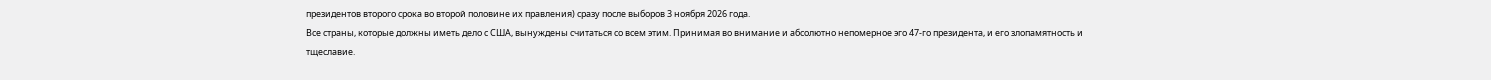президентов второго срока во второй половине их правления) сразу после выборов 3 ноября 2026 года.
Все страны, которые должны иметь дело с США, вынуждены считаться со всем этим. Принимая во внимание и абсолютно непомерное эго 47-го президента, и его злопамятность и тщеславие.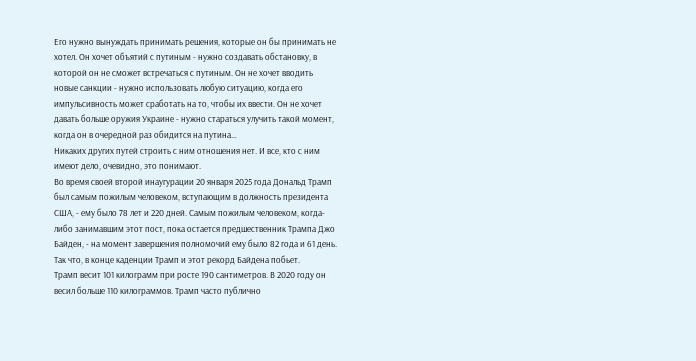Его нужно вынуждать принимать решения, которые он бы принимать не хотел. Он хочет объятий с путиным - нужно создавать обстановку, в которой он не сможет встречаться с путиным. Он не хочет вводить новые санкции - нужно использовать любую ситуацию, когда его импульсивность может сработать на то, чтобы их ввести. Он не хочет давать больше оружия Украине - нужно стараться улучить такой момент, когда он в очередной раз обидится на путина…
Никаких других путей строить с ним отношения нет. И все, кто с ним имеют дело, очевидно, это понимают.
Во время своей второй инаугурации 20 января 2025 года Дональд Трамп был самым пожилым человеком, вступающим в должность президента США, - ему было 78 лет и 220 дней. Самым пожилым человеком, когда-либо занимавшим этот пост, пока остается предшественник Трампа Джо Байден, - на момент завершения полномочий ему было 82 года и 61 день. Так что, в конце каденции Трамп и этот рекорд Байдена побьет.
Трамп весит 101 килограмм при росте 190 сантиметров. В 2020 году он весил больше 110 килограммов. Трамп часто публично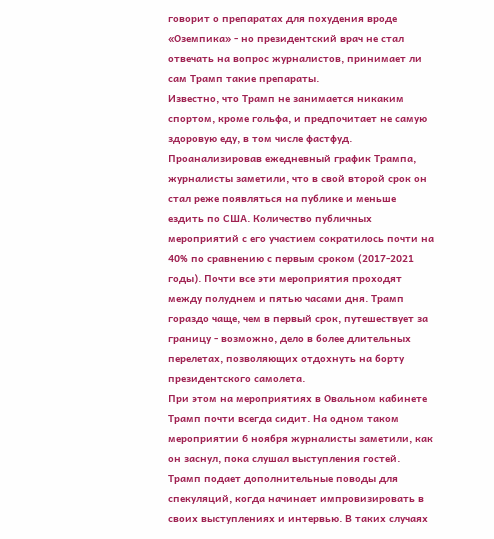говорит о препаратах для похудения вроде «Оземпика» - но президентский врач не стал отвечать на вопрос журналистов, принимает ли сам Трамп такие препараты.
Известно, что Трамп не занимается никаким спортом, кроме гольфа, и предпочитает не самую здоровую еду, в том числе фастфуд.
Проанализировав ежедневный график Трампа, журналисты заметили, что в свой второй срок он стал реже появляться на публике и меньше ездить по США. Количество публичных мероприятий с его участием сократилось почти на 40% по сравнению с первым сроком (2017-2021 годы). Почти все эти мероприятия проходят между полуднем и пятью часами дня. Трамп гораздо чаще, чем в первый срок, путешествует за границу - возможно, дело в более длительных перелетах, позволяющих отдохнуть на борту президентского самолета.
При этом на мероприятиях в Овальном кабинете Трамп почти всегда сидит. На одном таком мероприятии 6 ноября журналисты заметили, как он заснул, пока слушал выступления гостей.
Трамп подает дополнительные поводы для спекуляций, когда начинает импровизировать в своих выступлениях и интервью. В таких случаях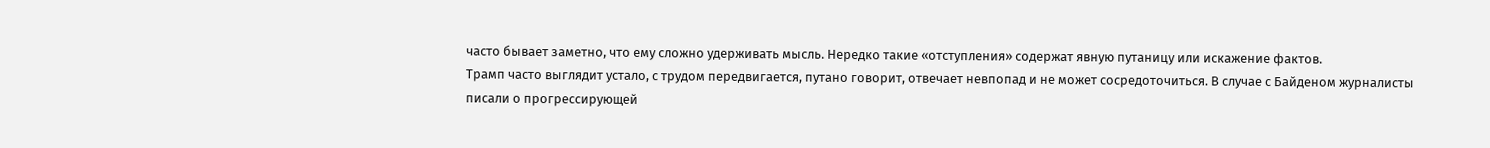часто бывает заметно, что ему сложно удерживать мысль. Нередко такие «отступления» содержат явную путаницу или искажение фактов.
Трамп часто выглядит устало, с трудом передвигается, путано говорит, отвечает невпопад и не может сосредоточиться. В случае с Байденом журналисты писали о прогрессирующей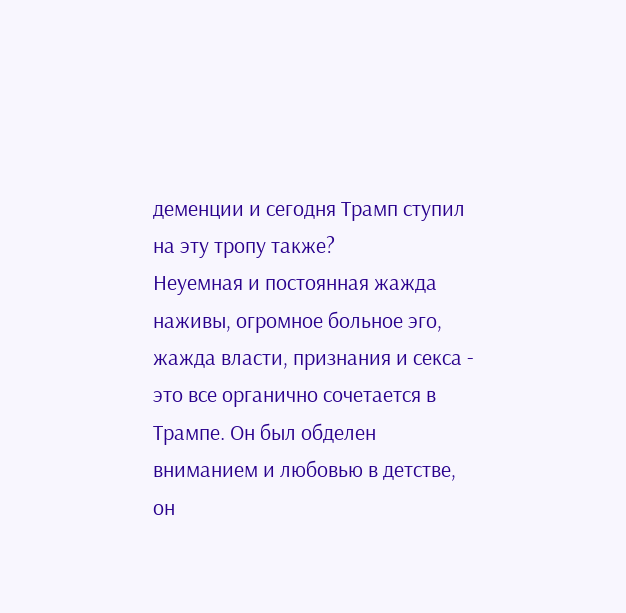деменции и сегодня Трамп ступил на эту тропу также?
Неуемная и постоянная жажда наживы, огромное больное эго, жажда власти, признания и секса - это все органично сочетается в Трампе. Он был обделен вниманием и любовью в детстве, он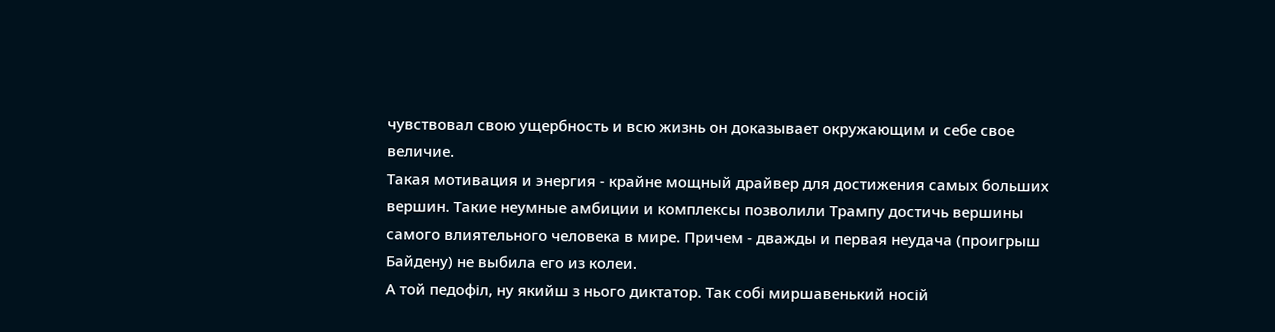чувствовал свою ущербность и всю жизнь он доказывает окружающим и себе свое величие.
Такая мотивация и энергия - крайне мощный драйвер для достижения самых больших вершин. Такие неумные амбиции и комплексы позволили Трампу достичь вершины самого влиятельного человека в мире. Причем - дважды и первая неудача (проигрыш Байдену) не выбила его из колеи.
А той педофіл, ну якийш з нього диктатор. Так собі миршавенький носій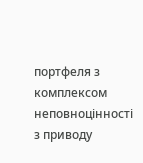портфеля з комплексом неповноцінності з приводу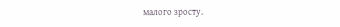малого зросту.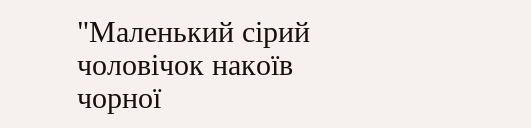"Маленький сірий чоловічок накоїв чорної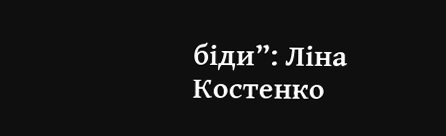біди”: Ліна Костенко